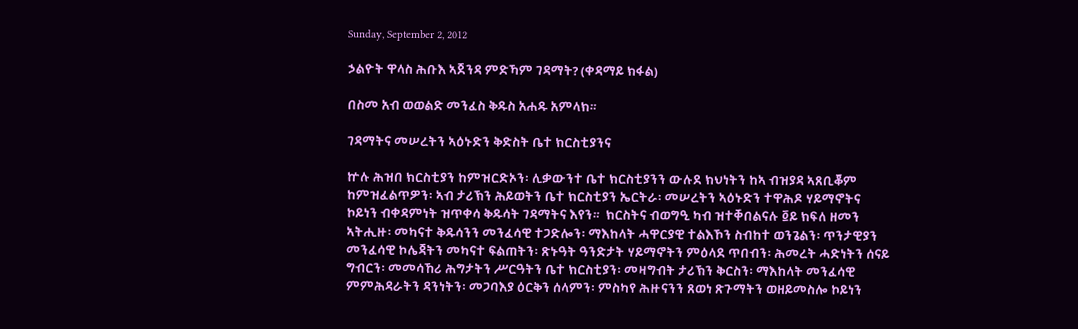Sunday, September 2, 2012

ኃልዮት ዋላስ ሕቡእ ኣጀንዳ ምድኻም ገዳማት? (ቀዳማይ ክፋል)

በስመ አብ ወወልድ መንፈስ ቅዱስ አሐዱ አምላክ።

ገዳማትና መሠረትን ኣዕኑድን ቅድስት ቤተ ክርስቲያንና

ኵሉ ሕዝበ ክርስቲያን ከምዝርድኦን፡ ሊቃውንተ ቤተ ክርስቲያንን ውሉደ ክህነትን ከኣ ብዝያዳ ኣጸቢቖም ከምዝፈልጥዎን፡ ኣብ ታሪኽን ሕይወትን ቤተ ክርስቲያን ኤርትራ፡ መሠረትን ኣዕኑድን ተዋሕዶ ሃይማኖትና ኮይነን ብቀዳምነት ዝጥቀሳ ቅዱሳት ገዳማትና እየን።  ክርስትና ብወግዒ ካብ ዝተቐበልናሉ ፬ይ ክፍለ ዘመን ኣትሒዙ፡ መካናተ ቅዱሳንን መንፈሳዊ ተጋድሎን፡ ማእከላት ሓዋርያዊ ተልእኾን ስብከተ ወንጌልን፡ ጥንታዊያን መንፈሳዊ ኮሌጃትን መካናተ ፍልጠትን፡ ጽኑዓት ዓንድታት ሃይማኖትን ምዕላደ ጥበብን፡ ሕመረት ሓድነትን ሰናይ ግብርን፡ መመሳኸሪ ሕግታትን ሥርዓትን ቤተ ክርስቲያን፡ መዛግብት ታሪኽን ቅርስን፡ ማእከላት መንፈሳዊ ምምሕዳራትን ዳንነትን፡ መጋባእያ ዕርቅን ሰላምን፡ ምስካየ ሕዙናንን ጸወነ ጽጉማትን ወዘይመስሎ ኮይነን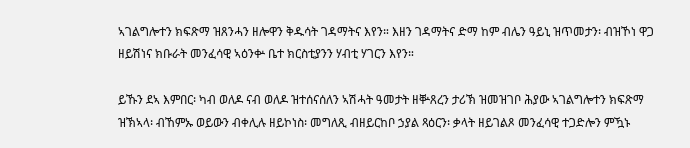ኣገልግሎተን ክፍጽማ ዝጸንሓን ዘሎዋን ቅዱሳት ገዳማትና እየን። እዘን ገዳማትና ድማ ከም ብሌን ዓይኒ ዝጥመታን፡ ብዝኾነ ዋጋ ዘይሽነና ክቡራት መንፈሳዊ ኣዕንቍ ቤተ ክርስቲያንን ሃብቲ ሃገርን እየን።

ይኹን ደኣ እምበር፡ ካብ ወለዶ ናብ ወለዶ ዝተሰናሰለን ኣሽሓት ዓመታት ዘቝጸረን ታሪኽ ዝመዝገቦ ሕያው ኣገልግሎተን ክፍጽማ ዝኽኣላ፡ ብኸምኡ ወይውን ብቀሊሉ ዘይኮነስ፡ መግለጺ ብዘይርከቦ ኃያል ጻዕርን፡ ቃላት ዘይገልጾ መንፈሳዊ ተጋድሎን ምዃኑ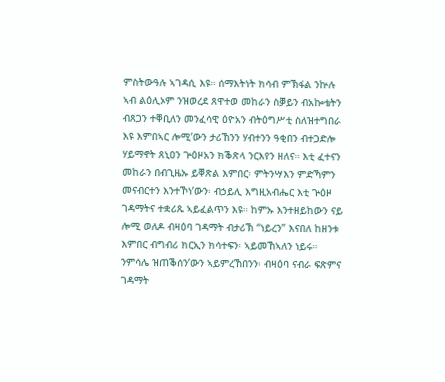ምስትውዓሉ ኣገዳሲ እዩ። ሰማእትነት ክሳብ ምኽፋል ንኵሉ ኣብ ልዕሊኦም ንዝወረደ ጸዋተወ መከራን ስቓይን ብአኰቴትን ብጸጋን ተቐቢለን መንፈሳዊ ዕዮአን ብትዕግሥቲ ስለዝተግበራ እዩ እምበኣር ሎሚ’ውን ታሪኸንን ሃብተንን ዓቂበን ብተጋድሎ ሃይማኖት ጸኒዐን ጕዕዞአን ክቕጽላ ንርእየን ዘለና። እቲ ፈተናን መከራን በብጊዜኡ ይቐጽል እምበር፡ ምትንሣእን ምድኻምን መናብርተን እንተኾነ’ውን፡ ብኃይሊ እግዚአብሔር እቲ ጕዕዞ ገዳማትና ተቋሪጹ ኣይፈልጥን እዩ። ከምኡ እንተዘይከውን ናይ ሎሚ ወለዶ ብዛዕባ ገዳማት ብታሪኽ “ነይረን” እናበለ ከዘንቱ እምበር ብግብሪ ክርኢን ክሳተፍን፡ ኣይመኸኣለን ነይሩ። ንምሳሌ ዝጠቕሰን’ውን ኣይምረኸበንን፡ ብዛዕባ ናብራ ፍጽምና ገዳማት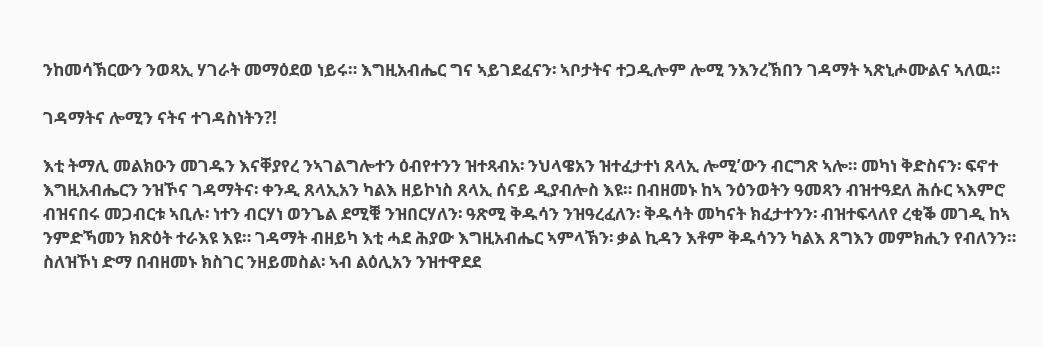ንከመሳኽርውን ንወጻኢ ሃገራት መማዕደወ ነይሩ። እግዚአብሔር ግና ኣይገደፈናን፡ ኣቦታትና ተጋዲሎም ሎሚ ንእንረኽበን ገዳማት ኣጽኒሖሙልና ኣለዉ።

ገዳማትና ሎሚን ናትና ተገዳስነትን?!

እቲ ትማሊ መልክዑን መገዱን እናቐያየረ ንኣገልግሎተን ዕብየተንን ዝተጻብአ፡ ንህላዌአን ዝተፈታተነ ጸላኢ ሎሚ’ውን ብርግጽ ኣሎ። መካነ ቅድስናን፡ ፍኖተ እግዚአብሔርን ንዝኾና ገዳማትና፡ ቀንዲ ጸላኢአን ካልእ ዘይኮነስ ጸላኢ ሰናይ ዲያብሎስ እዩ። በብዘመኑ ከኣ ንዕንወትን ዓመጻን ብዝተዓደለ ሕሱር ኣእምሮ ብዝናበሩ መጋብርቱ ኣቢሉ፡ ነተን ብርሃነ ወንጌል ደሚቑ ንዝበርሃለን፡ ዓጽሚ ቅዱሳን ንዝዓረፈለን፡ ቅዱሳት መካናት ክፈታተንን፡ ብዝተፍላለየ ረቂቕ መገዲ ከኣ ንምድኻመን ክጽዕት ተራእዩ እዩ። ገዳማት ብዘይካ እቲ ሓደ ሕያው እግዚአብሔር ኣምላኽን፡ ቃል ኪዳን እቶም ቅዱሳንን ካልእ ጸግእን መምክሒን የብለንን። ስለዝኾነ ድማ በብዘመኑ ክስገር ንዘይመስል፡ ኣብ ልዕሊአን ንዝተዋደደ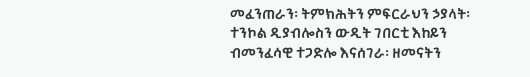መፈንጠራን፡ ትምክሕትን ምፍርራህን ኃያላት፡ ተንኮል ዲያብሎስን ውዲት ገበርቲ እከይን ብመንፈሳዊ ተጋድሎ እናሰገራ፡ ዘመናትን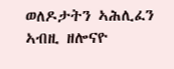ወለዶታትን ኣሕሊፈን ኣብዚ ዘሎናዮ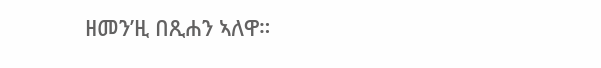ዘመን’ዚ በጺሐን ኣለዋ።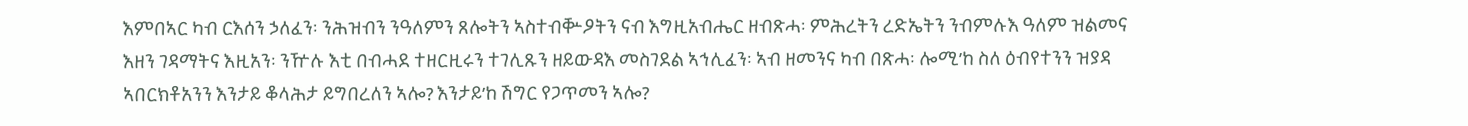እምበኣር ካብ ርእሰን ኃለፈን፡ ንሕዝብን ንዓለምን ጸሎትን ኣስተብቝዖትን ናብ እግዚአብሔር ዘብጽሓ፡ ምሕረትን ረድኤትን ንብምሉእ ዓለም ዝልመና እዘን ገዳማትና እዚአን፡ ንዅሉ እቲ በብሓደ ተዘርዚሩን ተገሊጹን ዘይውዳእ መስገደል ኣኅሊፈን፡ ኣብ ዘመንና ካብ በጽሓ፡ ሎሚ’ከ ስለ ዕብየተንን ዝያዳ ኣበርክቶአንን እንታይ ቆላሕታ ይግበረለን ኣሎ? እንታይ’ከ ሽግር የጋጥመን ኣሎ?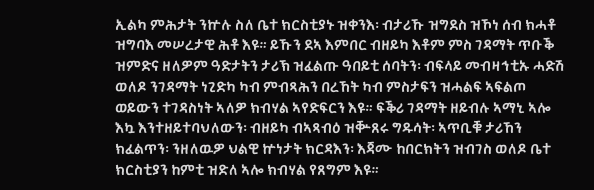ኢልካ ምሕታት ንኵሉ ስለ ቤተ ክርስቲያኑ ዝቀንእ፡ ብታሪኹ ዝግደስ ዝኾነ ሰብ ክሓቶ ዝግባእ መሠረታዊ ሕቶ እዩ። ይኹን ደኣ እምበር ብዘይካ እቶም ምስ ገዳማት ጥቡቕ ዝምድና ዘለዎም ዓድታትን ታሪኽ ዝፈልጡ ዓበይቲ ሰባትን፡ ብፍላይ መብዛኅቲኡ ሓድሽ ወለዶ ንገዳማት ነጊድካ ካብ ምብጻሕን በረኸት ካብ ምስታፍን ዝሓልፍ ኣፍልጦ ወይውን ተገዳስነት ኣለዎ ክብሃል ኣየድፍርን እዩ። ፍቕሪ ገዳማት ዘይብሉ ኣማኒ ኣሎ እኳ እንተዘይተባህለውን፡ ብዘይካ ብኣጻብዕ ዝቝጸሩ ግዱሳት፡ ኣጥቢቑ ታሪኸን ክፈልጥን፡ ንዘለዉዎ ህልዊ ኵነታት ክርዳእን፡ እጃሙ ከበርክትን ዝብገስ ወለዶ ቤተ ክርስቲያን ከምቲ ዝድለ ኣሎ ክብሃል የጸግም እዩ።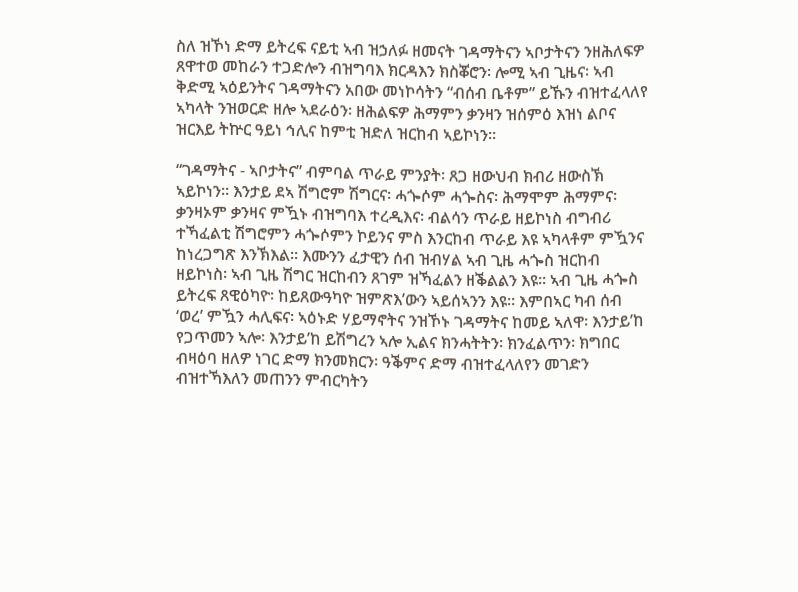ስለ ዝኾነ ድማ ይትረፍ ናይቲ ኣብ ዝኃለፉ ዘመናት ገዳማትናን ኣቦታትናን ንዘሕለፍዎ ጸዋተወ መከራን ተጋድሎን ብዝግባእ ክርዳእን ክስቖሮን፡ ሎሚ ኣብ ጊዜና፡ ኣብ ቅድሚ ኣዕይንትና ገዳማትናን አበው መነኮሳትን “ብሰብ ቤቶም” ይኹን ብዝተፈላለየ ኣካላት ንዝወርድ ዘሎ ኣደራዕን፡ ዘሕልፍዎ ሕማምን ቃንዛን ዝሰምዕ እዝነ ልቦና ዝርእይ ትኵር ዓይነ ኅሊና ከምቲ ዝድለ ዝርከብ ኣይኮነን።

“ገዳማትና - ኣቦታትና” ብምባል ጥራይ ምንያት፡ ጸጋ ዘውህብ ክብሪ ዘውስኽ ኣይኮነን። እንታይ ደኣ ሽግሮም ሽግርና፡ ሓጐሶም ሓጐስና፡ ሕማሞም ሕማምና፡ ቃንዛኦም ቃንዛና ምዃኑ ብዝግባእ ተረዲእና፡ ብልሳን ጥራይ ዘይኮነስ ብግብሪ ተኻፈልቲ ሽግሮምን ሓጐሶምን ኮይንና ምስ እንርከብ ጥራይ እዩ ኣካላቶም ምዃንና ከነረጋግጽ እንኽእል። እሙንን ፈታዊን ሰብ ዝብሃል ኣብ ጊዜ ሓጐስ ዝርከብ ዘይኮነስ፡ ኣብ ጊዜ ሽግር ዝርከብን ጸገም ዝኻፈልን ዘቕልልን እዩ። ኣብ ጊዜ ሓጐስ ይትረፍ ጸዊዕካዮ፡ ከይጸውዓካዮ ዝምጽእ’ውን ኣይሰኣንን እዩ። እምበኣር ካብ ሰብ ‘ወረ’ ምዃን ሓሊፍና፡ ኣዕኑድ ሃይማኖትና ንዝኾኑ ገዳማትና ከመይ ኣለዋ፡ እንታይ’ከ የጋጥመን ኣሎ፡ እንታይ’ከ ይሽግረን ኣሎ ኢልና ክንሓትትን፡ ክንፈልጥን፡ ክግበር ብዛዕባ ዘለዎ ነገር ድማ ክንመክርን፡ ዓቕምና ድማ ብዝተፈላለየን መገድን ብዝተኻእለን መጠንን ምብርካትን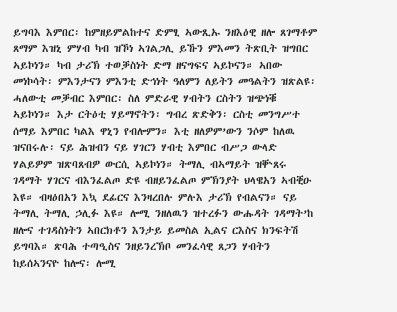ይግባእ እምበር፡ ከምዘይምልከተና ድምፂ ኣውጺኡ ንዘእዕዊ ዘሎ ጸገማቶም ጸማም እዝኒ ምሃብ ካብ ዝኾነ ኣገልጋሊ ይኹን ምእመን ትጽቢት ዝግበር ኣይኮነን። ካብ ታሪኽ ተወቓስነት ድማ ዘናግፍና ኣይኮናን። ኣበው መነኮሳት፡ ምእንታናን ምእንቲ ድኅነት ዓለምን ለይትን መዓልትን ዝጽልዩ፡ ሓለውቲ መቓብር እምበር፡ ስለ ምድራዊ ሃብትን ርስትን ዝጭነቑ ኣይኮነን። እታ ርትዕቲ ሃይማኖትን፡ ግብረ ጽድቅን፡ ርስቲ መንግሥተ ሰማይ እምበር ካልእ ዋኒን የብሎምን። እቲ ዘለዎም’ውን ንሶም ከለዉ ዝናበሩሉ፡ ናይ ሕዝብን ናይ ሃገርን ሃብቲ እምበር ብሥጋ ውላድ ሃልይዎም ዝጽባጸብዎ ውርሲ ኣይኮነን። ትማሊ ብኣማይት ዝቝጸሩ ገዳማት ሃገርና ብእንፈልጦ ድዩ ብዘይንፈልጦ ምኽንያት ህላዌአን ኣብቒዑ እዩ። ብዛዕበአን እኳ ደፊርና እንዛረበሉ ምሉእ ታሪኽ የብልናን። ናይ ትማሊ ትማሊ ኃሊፉ እዩ። ሎሚ ንዘለዉን ዝተረፉን ውሑዳት ገዳማት’ከ ዘሎና ተገዳስነትን ኣበርክቶን እንታይ ይመስል ኢልና ርእስና ክንፍትሽ ይግባእ። ጽባሕ ተጣዒስና ንዘይንረኽቦ መንፈሳዊ ጸጋን ሃብትን ከይሰኣንናዮ ከሎና፡ ሎሚ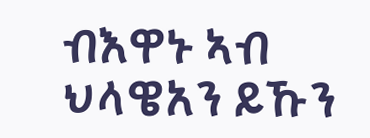ብእዋኑ ኣብ ህላዌአን ይኹን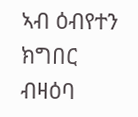ኣብ ዕብየተን ክግበር ብዛዕባ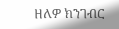ዘለዎ ክንገብር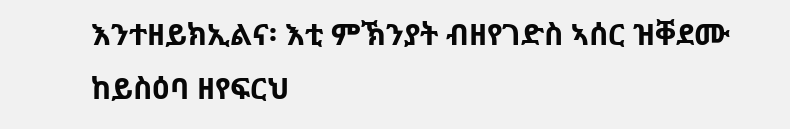እንተዘይክኢልና፡ እቲ ምኽንያት ብዘየገድስ ኣሰር ዝቐደሙ ከይስዕባ ዘየፍርህ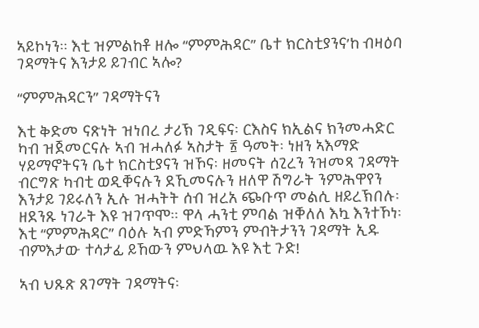ኣይኮነን። እቲ ዝምልከቶ ዘሎ “ምምሕዳር” ቤተ ክርስቲያንና’ከ ብዛዕባ ገዳማትና እንታይ ይገብር ኣሎ?

“ምምሕዳርን” ገዳማትናን

እቲ ቅድመ ናጽነት ዝነበረ ታሪኽ ገዲፍና፡ ርእስና ክኢልና ክንመሓድር ካብ ዝጀመርናሉ ኣብ ዝሓለፉ ኣስታት ፳ ዓመት፡ ነዘን ኣእማድ ሃይማኖትናን ቤተ ክርስቲያናን ዝኾና፡ ዘመናት ሰጊረን ንዝመጻ ገዳማት ብርግጽ ካብቲ ወዲቐናሉን ደኺመናሉን ዘለዋ ሽግራት ንምሕዋየን እንታይ ገይሩለን ኢሉ ዝሓትት ሰብ ዝረአ ጭቡጥ መልሲ ዘይረኽበሉ፡ ዘደንጹ ነገራት እዩ ዝገጥሞ። ዋላ ሓንቲ ምባል ዝቐለለ እኳ እንተኾነ፡ እቲ “ምምሕዳር” ባዕሉ ኣብ ምድኻምን ምብትታንን ገዳማት ኢዱ ብምእታው ተሳታፊ ይኸውን ምህላዉ እዩ እቲ ጉድ!

ኣብ ህጹጽ ጸገማት ገዳማትና፡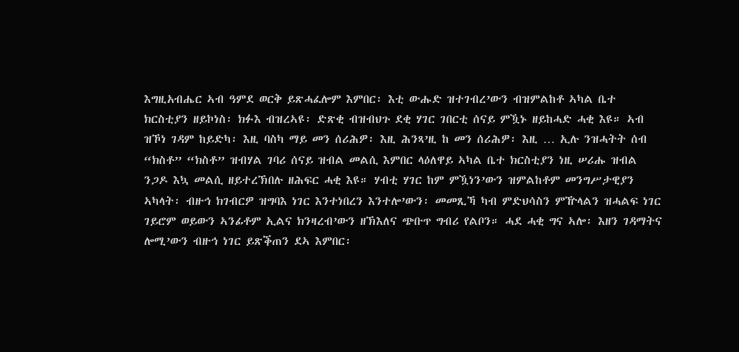እግዚአብሔር ኣብ ዓምደ ወርቅ ይጽሓፈሎም እምበር፡ እቲ ውሑድ ዝተገብረ’ውን ብዝምልከቶ ኣካል ቤተ ክርስቲያን ዘይኮነስ፡ ክፉእ ብዝረኣዩ፡ ድጽቂ ብዝብህጉ ደቂ ሃገር ገበርቲ ሰናይ ምዃኑ ዘይከሓድ ሓቂ እዩ። ኣብ ዝኾነ ገዳም ከይድካ፡ እዚ ባስካ ማይ መን ሰሪሕዎ፡ እዚ ሕንጻ’ዚ ከ መን ሰሪሕዎ፡ እዚ … ኢሉ ንዝሓትት ሰብ “ክስቶ” “ክስቶ” ዝብሃል ገባሪ ሰናይ ዝብል መልሲ እምበር ላዕለዋይ ኣካል ቤተ ክርስቲያን ነዚ ሠሪሑ ዝብል ንጋዶ እኳ መልሲ ዘይተረኽበሉ ዘሕፍር ሓቂ እዩ። ሃብቲ ሃገር ከም ምዃነን’ውን ዝምልከቶም መንግሥታዊያን ኣካላት፡ ብዙኅ ክገብርዎ ዝግባእ ነገር እንተነበረን እንተሎ’ውን፡ መመጺኻ ካብ ምድህሳስን ምዅላልን ዝሓልፍ ነገር ገይሮም ወይውን ኣንፊቶም ኢልና ክንዛረብ’ውን ዘኽእለና ጭቡጥ ግብሪ የልቦን። ሓደ ሓቂ ግና ኣሎ፡ እዘን ገዳማትና ሎሚ’ውን ብዙኅ ነገር ይጽቕጠን ደኣ እምበር፡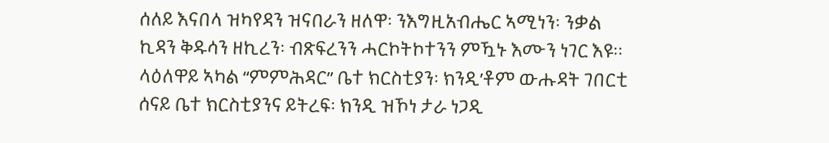ሰለይ እናበላ ዝካየዳን ዝናበራን ዘለዋ፡ ንእግዚአብሔር ኣሚነን፡ ንቃል ኪዳን ቅዱሳን ዘኪረን፡ ብጽፍረንን ሓርኮትኮተንን ምዃኑ እሙን ነገር እዩ። ላዕለዋይ ኣካል “ምምሕዳር” ቤተ ክርስቲያን፡ ክንዲ’ቶም ውሑዳት ገበርቲ ሰናይ ቤተ ክርስቲያንና ይትረፍ፡ ክንዲ ዝኾነ ታራ ነጋዲ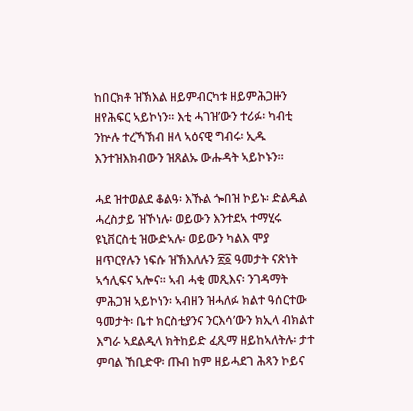ከበርክቶ ዝኽእል ዘይምብርካቱ ዘይምሕጋዙን ዘየሕፍር ኣይኮነን። እቲ ሓገዝ’ውን ተሪፉ፡ ካብቲ ንኵሉ ተረኻኽብ ዘላ ኣዕናዊ ግብሩ፡ ኢዱ እንተዝእክብውን ዝጸልኡ ውሑዳት ኣይኮኑን።

ሓደ ዝተወልደ ቆልዓ፡ እኹል ጐበዝ ኮይኑ፡ ድልዱል ሓረስታይ ዝኾነሉ፡ ወይውን እንተደኣ ተማሂሩ ዩኒቨርስቲ ዝውድኣሉ፡ ወይውን ካልእ ሞያ ዘጥርየሉን ነፍሱ ዝኽእለሉን ፳፩ ዓመታት ናጽነት ኣኅሊፍና ኣሎና። ኣብ ሓቂ መጺእና፡ ንገዳማት ምሕጋዝ ኣይኮነን፡ ኣብዘን ዝሓለፉ ክልተ ዓሰርተው ዓመታት፡ ቤተ ክርስቲያንና ንርእሳ’ውን ክኢላ ብክልተ እግራ ኣደልዲላ ክትከይድ ፈጺማ ዘይከኣለትሉ፡ ታተ ምባል ኸቢድዋ፡ ጡብ ከም ዘይሓደገ ሕጻን ኮይና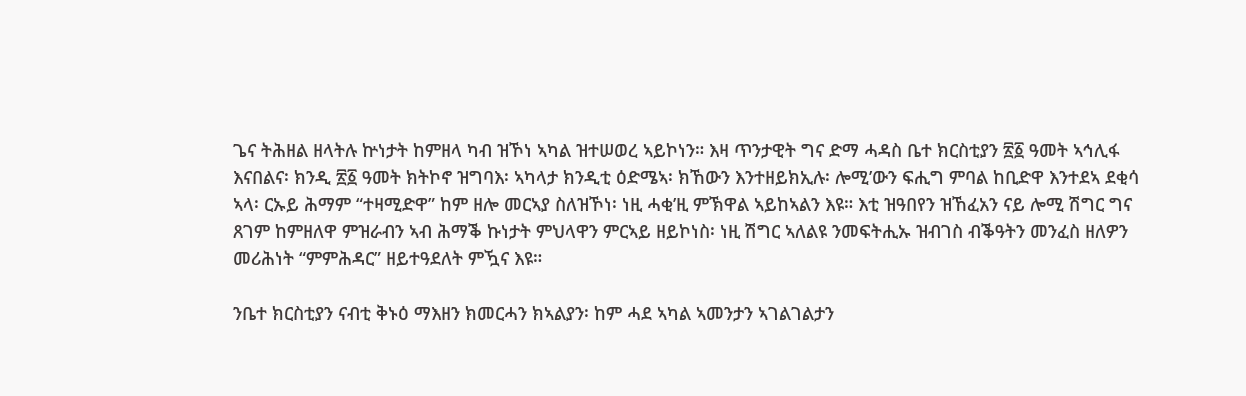ጌና ትሕዘል ዘላትሉ ኵነታት ከምዘላ ካብ ዝኾነ ኣካል ዝተሠወረ ኣይኮነን። እዛ ጥንታዊት ግና ድማ ሓዳስ ቤተ ክርስቲያን ፳፩ ዓመት ኣኅሊፋ እናበልና፡ ክንዲ ፳፩ ዓመት ክትኮኖ ዝግባእ፡ ኣካላታ ክንዲቲ ዕድሜኣ፡ ክኸውን እንተዘይክኢሉ፡ ሎሚ’ውን ፍሒግ ምባል ከቢድዋ እንተደኣ ደቂሳ ኣላ፡ ርኡይ ሕማም “ተዛሚድዋ” ከም ዘሎ መርኣያ ስለዝኾነ፡ ነዚ ሓቂ’ዚ ምኽዋል ኣይከኣልን እዩ። እቲ ዝዓበየን ዝኸፈአን ናይ ሎሚ ሽግር ግና ጸገም ከምዘለዋ ምዝራብን ኣብ ሕማቕ ኩነታት ምህላዋን ምርኣይ ዘይኮነስ፡ ነዚ ሽግር ኣለልዩ ንመፍትሒኡ ዝብገስ ብቕዓትን መንፈስ ዘለዎን መሪሕነት “ምምሕዳር” ዘይተዓደለት ምዃና እዩ።

ንቤተ ክርስቲያን ናብቲ ቅኑዕ ማእዘን ክመርሓን ክኣልያን፡ ከም ሓደ ኣካል ኣመንታን ኣገልገልታን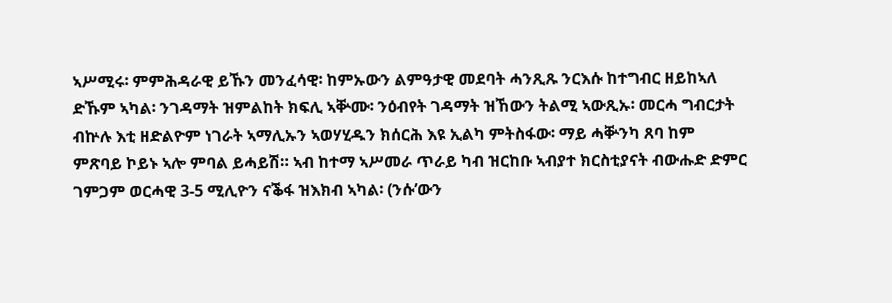ኣሥሚሩ፡ ምምሕዳራዊ ይኹን መንፈሳዊ፡ ከምኡውን ልምዓታዊ መደባት ሓንጺጹ ንርእሱ ከተግብር ዘይከኣለ ድኹም ኣካል፡ ንገዳማት ዝምልከት ክፍሊ ኣቝሙ፡ ንዕብየት ገዳማት ዝኸውን ትልሚ ኣውጺኡ፡ መርሓ ግብርታት ብኵሉ እቲ ዘድልዮም ነገራት ኣማሊኡን ኣወሃሂዱን ክሰርሕ እዩ ኢልካ ምትስፋው፡ ማይ ሓቝንካ ጸባ ከም ምጽባይ ኮይኑ ኣሎ ምባል ይሓይሽ። ኣብ ከተማ ኣሥመራ ጥራይ ካብ ዝርከቡ ኣብያተ ክርስቲያናት ብውሑድ ድምር ገምጋም ወርሓዊ 3-5 ሚሊዮን ናቕፋ ዝእክብ ኣካል፡ (ንሱ’ውን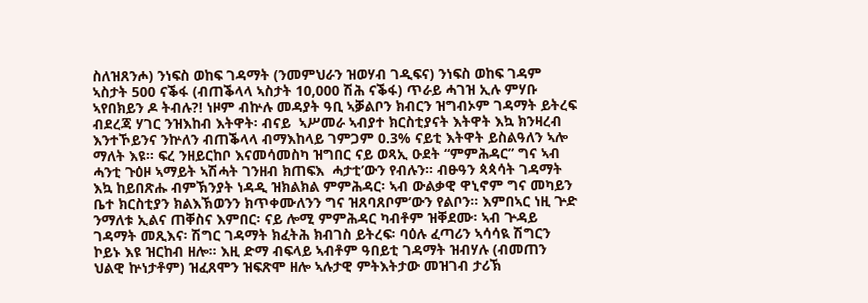ስለዝጸንሖ) ንነፍስ ወከፍ ገዳማት (ንመምህራን ዝወሃብ ገዲፍና) ንነፍስ ወከፍ ገዳም ኣስታት 500 ናቕፋ (ብጠቕላላ ኣስታት 10,000 ሽሕ ናቕፋ) ጥራይ ሓገዝ ኢሉ ምሃቡ ኣየበክይን ዶ ትብሉ?! ነዞም ብኵሉ መዳያት ዓቢ ኣቓልቦን ክብርን ዝግብኦም ገዳማት ይትረፍ ብደረጃ ሃገር ንዝእከብ እትዋት፡ ብናይ  ኣሥመራ ኣብያተ ክርስቲያናት እትዋት እኳ ክንዛረብ እንተኾይንና ንኵለን ብጠቕላላ ብማእከላይ ገምጋም 0.3% ናይቲ እትዋት ይስልዓለን ኣሎ ማለት እዩ። ፍረ ንዘይርከቦ እናመሳመስካ ዝግበር ናይ ወጻኢ ዑደት “ምምሕዳር” ግና ኣብ ሓንቲ ጉዕዞ ኣማይት ኣሽሓት ገንዘብ ክጠፍእ  ሓታቲ’ውን የብሉን። ብፁዓን ጳጳሳት ገዳማት እኳ ከይበጽሑ ብምኽንያት ነዳዲ ዝክልክል ምምሕዳር፡ ኣብ ውልቃዊ ዋኒኖም ግና መካይን ቤተ ክርስቲያን ክልእኽወንን ክጥቀሙለንን ግና ዝጸባጸቦም’ውን የልቦን። እምበኣር ነዚ ጕድ ንማለቱ ኢልና ጠቐስና እምበር፡ ናይ ሎሚ ምምሕዳር ካብቶም ዝቐደሙ፡ ኣብ ጕዳይ ገዳማት መጺእና፡ ሽግር ገዳማት ክፈትሕ ክብገስ ይትረፍ፡ ባዕሉ ፈጣሪን ኣሳሳዪ ሽግርን ኮይኑ እዩ ዝርከብ ዘሎ። እዚ ድማ ብፍላይ ኣብቶም ዓበይቲ ገዳማት ዝብሃሉ (ብመጠን ህልዊ ኵነታቶም) ዝፈጸሞን ዝፍጽሞ ዘሎ ኣሉታዊ ምትእትታው መዝገብ ታሪኽ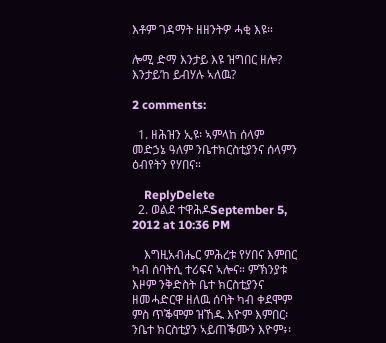እቶም ገዳማት ዘዘንትዎ ሓቂ እዩ።

ሎሚ ድማ እንታይ እዩ ዝግበር ዘሎ? እንታይ’ከ ይብሃሉ ኣለዉ?

2 comments:

  1. ዘሕዝን ኢዩ፡ ኣምላከ ሰላም መድኃኔ ዓለም ንቤተክርስቲያንና ሰላምን ዕብየትን የሃበና።

    ReplyDelete
  2. ወልደ ተዋሕዶSeptember 5, 2012 at 10:36 PM

    እግዚአብሔር ምሕረቱ የሃበና እምበር ካብ ሰባትሲ ተሪፍና ኣሎና። ምኽንያቱ እዞም ንቅድስት ቤተ ክርስቲያንና ዘመሓድርዋ ዘለዉ ሰባት ካብ ቀደሞም ምስ ጥቕሞም ዝኸዱ እዮም እምበር፡ ንቤተ ክርስቲያን ኣይጠቕሙን እዮም፥፡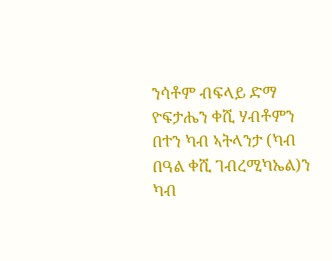ንሳቶም ብፍላይ ድማ ዮፍታሔን ቀሺ ሃብቶምን በተን ካብ ኣትላንታ (ካብ በዓል ቀሺ ገብረሚካኤል)ን ካብ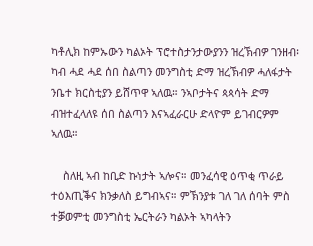ካቶሊክ ከምኡውን ካልኦት ፕሮተስታንታውያንን ዝረኽብዎ ገንዘብ፡ ካብ ሓደ ሓደ ሰበ ስልጣን መንግስቲ ድማ ዝረኽብዎ ሓለፋታት ንቤተ ክርስቲያን ይሸጥዋ ኣለዉ። ንኣቦታትና ጳጳሳት ድማ ብዝተፈላለዩ ሰበ ስልጣን እናኣፈራርሁ ድላዮም ይገብርዎም ኣለዉ።

    ስለዚ ኣብ ከቢድ ኩነታት ኣሎና። መንፈሳዊ ዕጥቂ ጥራይ ተዕእጢቕና ክንቃለስ ይግብኣና። ምኽንያቱ ገለ ገለ ሰባት ምስ ተቓወምቲ መንግስቲ ኤርትራን ካልኦት ኣካላትን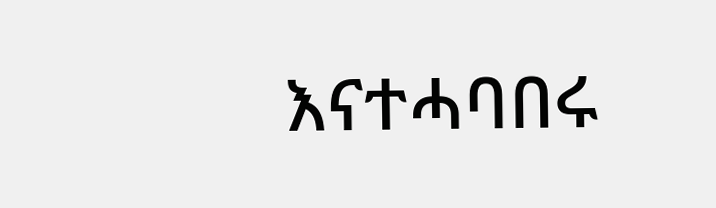እናተሓባበሩ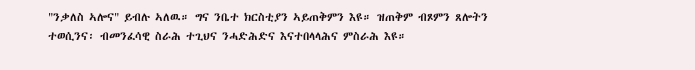"ንቃለስ ኣሎና" ይብሉ ኣለዉ። ግና ንቤተ ክርስቲያን ኣይጠቅምን እዩ። ዝጠቅም ብጾምን ጸሎትን ተወሲንና፡ ብመንፈሳዊ ስራሕ ተጊህና ንሓድሕድና እናተበላላሕና ምስራሕ እዩ።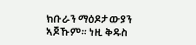ክቡራን ማዕዶታውያን ኣጆኹም። ነዚ ቅዱስ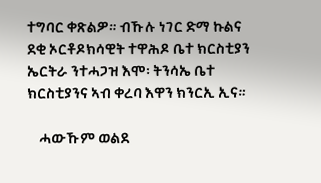ተግባር ቀጽልዎ። ብኹሉ ነገር ድማ ኩልና ደቂ ኦርቶዶክሳዊት ተዋሕዶ ቤተ ክርስቲያን ኤርትራ ንተሓጋዝ እሞ፡ ትንሳኤ ቤተ ክርስቲያንና ኣብ ቀረባ እዋን ክንርኢ ኢና።

    ሓውኹም ወልደ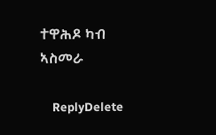ተዋሕዶ ካብ ኣስመራ

    ReplyDelete